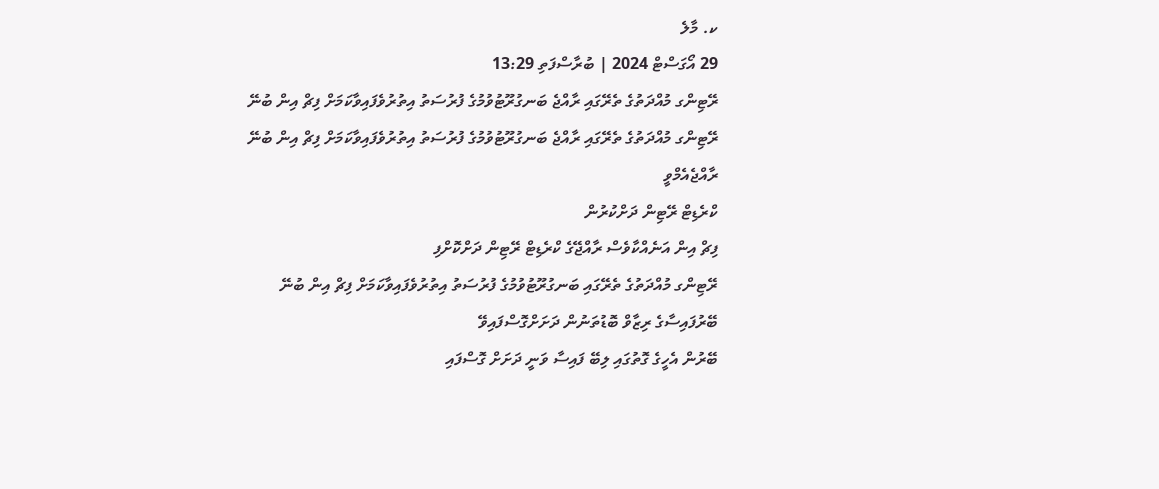ކ. މާލެ
29 އޯގަސްޓް 2024 | ބުރާސްފަތި 13:29
ރޭޓިންގ މުއްދަތުގެ ތެރޭގައި ރާއްޖެ ބަނގުރޫޓުވުމުގެ ފުރުސަތު އިތުރުވެފައިވާކަމަށް ފިޗް އިން ބުނޭ
ރޭޓިންގ މުއްދަތުގެ ތެރޭގައި ރާއްޖެ ބަނގުރޫޓުވުމުގެ ފުރުސަތު އިތުރުވެފައިވާކަމަށް ފިޗް އިން ބުނޭ
ރާއްޖެއެމްވީ
ކްރެޑިޓް ރޭޓިން ދަށްކުރުން
ފިޗް އިން އަނެއްކާވެސް ރާއްޖޭގެ ކްރެޑިޓް ރޭޓިން ދަށްކޮށްފި
ރޭޓިންގ މުއްދަތުގެ ތެރޭގައި ބަނގުރޫޓުވުމުގެ ފުރުސަތު އިތުރުވެފައިވާކަމަށް ފިޗް އިން ބުނޭ
ބޭރުފައިސާގެ ރިޒާވް ބޮޑުތަނުން ދަށަށްގޮސްފައިވޭ
ބޭރުން އެހީގެ ގޮތުގައި ލިބޭ ފައިސާ ވަނީ ދަށަށް ގޮސްފައި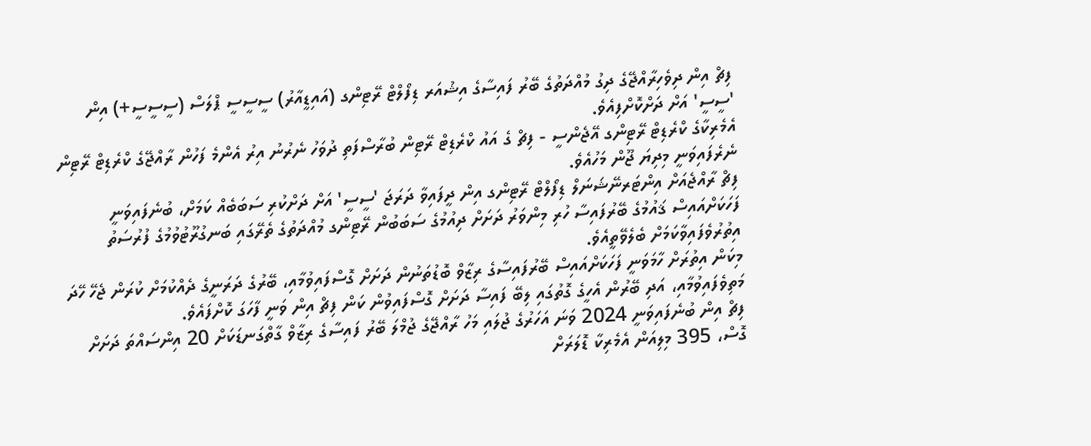ފިޗް އިން ދިވެހިރާއްޖޭގެ ދިގު މުއްދަތުގެ ބޭރު ފައިސާގެ އިޝުއަރ ޑިފޯލްޓް ރޭޓިންގ (އައިޑީއާރު) ސީސީސީ ޕްލަސް (ސީސީސީ+) އިން 'ސީސީ' އަށް ދަށްކޮށްފިއެވެ.
އެމެރިކާގެ ކްރެޑިޓް ރޭޓިންގ އޭޖެންސީ - ފިޗް ގެ އައު ކްރެޑިޓް ރޭޓިން ބުރާސްފަތި ދުވަހު ނެރުނު އިރު އެންމެ ފަހުން ރާއްޖޭގެ ކްރެޑިޓް ރޭޓިން ނެރެފައިވަނީ މިދިޔަ ޖޫން މަހުއެވެ.
ފިޗް ރާއްޖެއަށް އިންޓަރނޭޝަނަލް ޑިފޯލްޓް ރޭޓިންގ އިން ދީފައިވާ ދަރަޖަ 'ސީސީ' އަށް ދަށްކުރި ސަބަބެއް ކަމަށް، ބުނެފައިވަނީ ފަހަކަށްއައިސް ޤައުމުގެ ބޭރުފައިސާ ހުރި މިންވަރު ދަށަށް ދިއުމުގެ ސަބަބުން ރޭޓިންގ މުއްދަތުގެ ތެރޭގައި ބަނގުރޫޓުވުމުގެ ފުރުސަތު އިތުރުވެފައިވާކަމަށް ބެލެވޭތީއެވެ.
މިކަން އިތުރަށް ހާމަވަނީ ފަހަކަށްއައިސް ބޭރުފައިސާގެ ރިޒާވް ބޮޑުތަނުން ދަށަށް ގޮސްފައިވުމާއި، ބޭރުގެ ދަރަނީގެ ދެއްކުމަށް ކުރަން ޖެހޭ ހޭދަ މަތިވެފައިވުމާއި، އަދި ބޭރުން އެހީގެ ގޮތުގައި ލިބޭ ފައިސާ ދަށަށް ގޮސްފައިވުން ކަން ފިޗް އިން ވަނީ ފާހަގަ ކޮށްފައެވެ.
ފިޗް އިން ބުނެފައިވަނީ 2024 ވަނަ އަހަރުގެ ޖުލައި މަހު ރާއްޖޭގެ ޖުމްލަ ބޭރު ފައިސާގެ ރިޒާވް ގާތްގަނޑަކަށް 20 އިންސައްތަ ދަށަށް ގޮސް، 395 މިލިއަން އެމެރިކާ ޑޮލަރަށް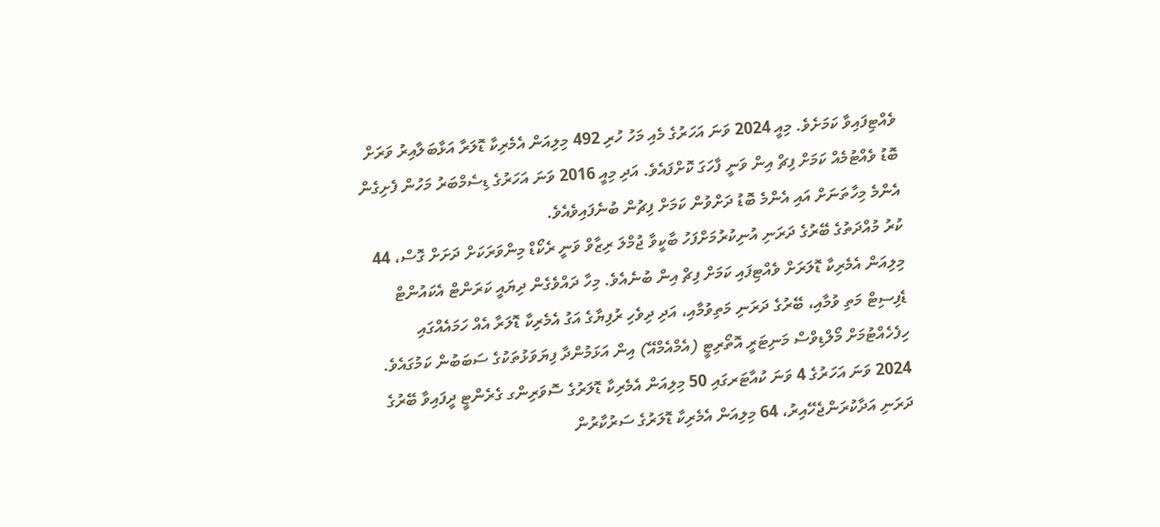ވެއްޓިފައިވާ ކަމަށެވެ. މިއީ 2024 ވަނަ އަހަރުގެ މެއި މަހު ހުރި 492 މިލިއަން އެމެރިކާ ޑޮލަރާ އަޅާބަލާއިރު ވަރަށް ބޮޑު ވެއްޓުމެއް ކަމަށް ފިޗް އިން ވަނީ ފާހަގަ ކޮށްފައެވެ. އަދި މިއީ 2016 ވަނަ އަހަރުގެ ޑިސެމްބަރު މަހުން ފެށިގެން އެންމެ މިހާތަނަށް އައި އެންމެ ބޮޑު ދަށްވުން ކަމަށް ފިޗުން ބުނެފައިވެއެވެ.
ކުރު މުއްދަތުގެ ބޭރުގެ ދަރަނި އުނިކުރުމަށްފަހު ބާކީވާ ޖުމްލަ ރިޒާވް ވަނީ ރެކޯޑް މިންވަރަކަށް ދަށަށް ގޮސް، 44 މިލިއަން އެމެރިކާ ޑޮލަރަށް ވެއްޓިފައި ކަމަށް ފިޗް އިން ބުނެއެވެ. މިހާ ދައްވެގެން ދިޔައީ ކަރަންޓް އެކައުންޓް ޑެފިސިޓް މަތި ވުމާއި، ބޭރުގެ ދަރަނި މަތިވުމާއި، އަދި ދިވެހި ރުފިޔާގެ އަގު އެމެރިކާ ޑޮލަރާ އެއް ހަމައެއްގައި ހިފެހެއްޓުމަށް މޯލްޑިވްސް މަނިޓަރީ އޮތޯރިޓީ (އެމްއެމްއޭ) އިން އަޅަމުންދާ ފިޔަވަޅުތަކުގެ ސަބަބުން ކަމުގައެވެ.
2024 ވަނަ އަހަރުގެ 4 ވަނަ ކުއާޓަރގައި 50 މިލިއަން އެމެރިކާ ޑޮލަރުގެ ސޮވަރިންގ ގެރެންޓީ ދީފައިވާ ބޭރުގެ ދަރަނި އަދާކުރަންޖެހޭއިރު، 64 މިލިއަން އެމެރިކާ ޑޮލަރުގެ ސަރުކާރުން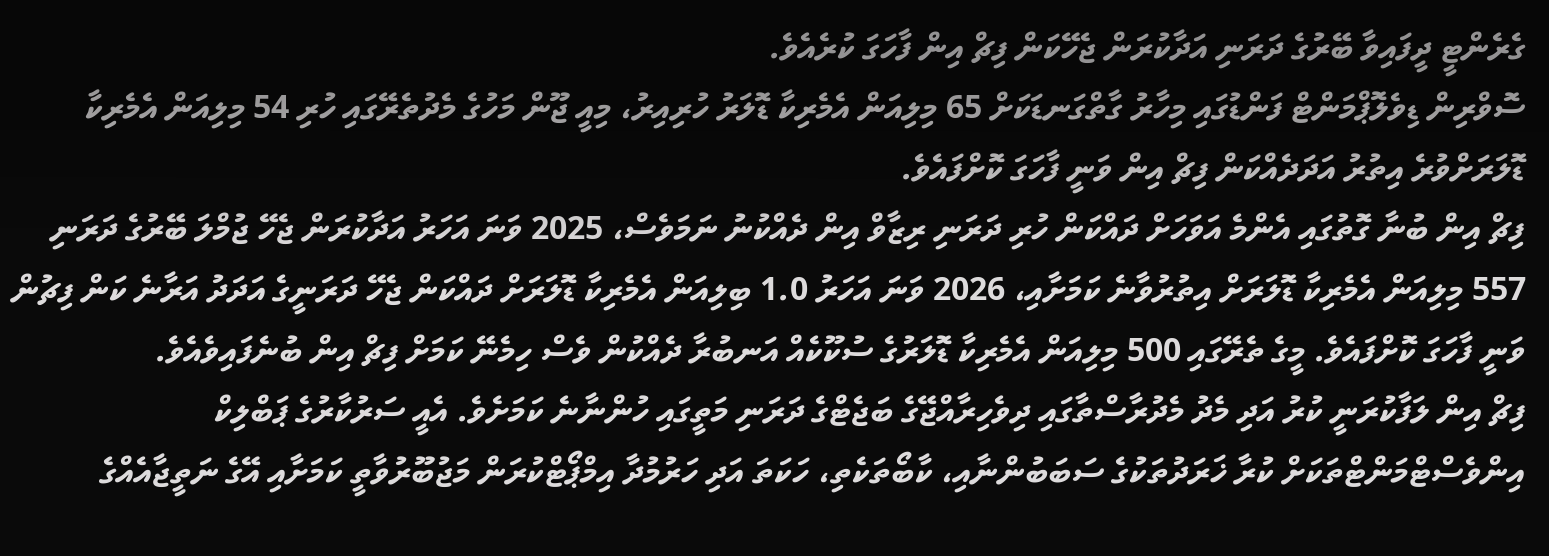ގެރެންޓީ ދީފައިވާ ބޭރުގެ ދަރަނި އަދާކުރަން ޖެހޭކަން ފިޗް އިން ފާހަގަ ކުރެއެވެ.
ސޮވްރިން ޑިވެލޮޕްމަންޓް ފަންޑުގައި މިހާރު ގާތްގަނޑަކަށް 65 މިލިއަން އެމެރިކާ ޑޮލަރު ހުރިއިރު، މިއީ ޖޫން މަހުގެ މެދުތެރޭގައި ހުރި 54 މިލިއަން އެމެރިކާ ޑޮލަރަށްވުރެ އިތުރު އަދަދެއްކަން ފިޗް އިން ވަނީ ފާހަގަ ކޮށްފައެވެ.
ފިޗް އިން ބުނާ ގޮތުގައި އެންމެ އަވަހަށް ދައްކަން ހުރި ދަރަނި ރިޒާވް އިން ދެއްކުނު ނަމަވެސް، 2025 ވަނަ އަހަރު އަދާކުރަން ޖެހޭ ޖުމްލަ ބޭރުގެ ދަރަނި 557 މިލިއަން އެމެރިކާ ޑޮލަރަށް އިތުރުވާނެ ކަމަށާއި، 2026 ވަނަ އަހަރު 1.0 ބިލިއަން އެމެރިކާ ޑޮލަރަށް ދައްކަން ޖެހޭ ދަރަނީގެ އަދަދު އަރާނެ ކަން ފިޗުން ވަނީ ފާހަގަ ކޮށްފައެވެ. މީގެ ތެރޭގައި 500 މިލިއަން އެމެރިކާ ޑޮލަރުގެ ސުކޫކެއް އަނބުރާ ދެއްކުން ވެސް ހިމެނޭ ކަމަށް ފިޗް އިން ބުނެފައިވެއެވެ.
ފިޗް އިން ލަފާކުރަނީ ކުރު އަދި މެދު މެދުރާސްތާގައި ދިވެހިރާއްޖޭގެ ބަޖެޓްގެ ދަރަނި މަތީގައި ހުންނާނެ ކަމަށެވެ. އެއީ ސަރުކާރުގެ ޕަބްލިކް އިންވެސްޓްމަންޓްތަކަށް ކުރާ ޚަރަދުތަކުގެ ސަބަބުންނާއި، ކާބޯތަކެތި، ހަކަތަ އަދި ހަރުމުދާ އިމްޕޯޓްކުރަން މަޖުބޫރުވާތީ ކަމަށާއި އޭގެ ނަތީޖާއެއްގެ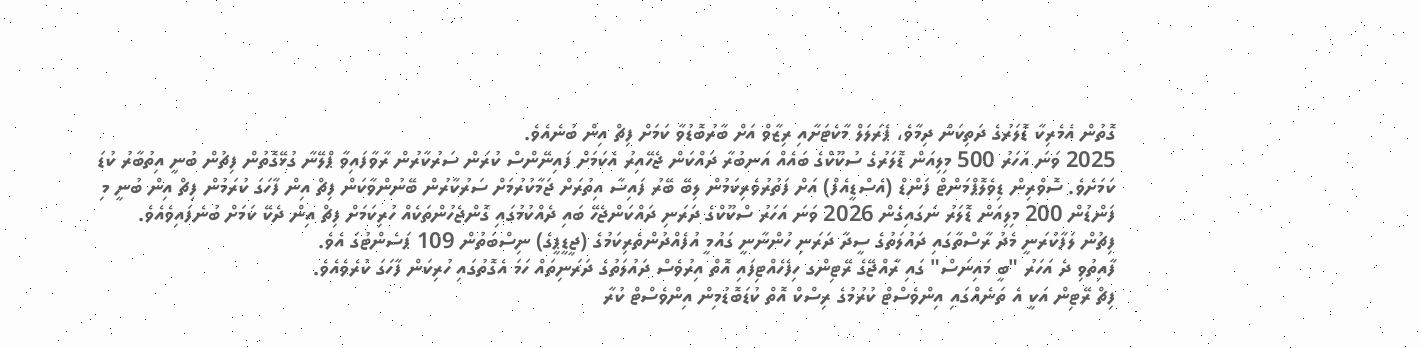ގޮތުން އެމެރިކާ ޑޮލަރުގެ ދަތިކަން ދިމާވެ، ޕެރަލަލް މާކެޓަށާއި ރިޒާވް އަށް ބާރުބޮޑުވާ ކަމަށް ފިޗް އިން ބުނެއެވެ.
2025 ވަނަ އަހަރު 500 މިލިއަން ޑޮލަރުގެ ސުކޫކްގެ ބައެއް އަނބުރާ ދައްކަން ޖެހޭއިރު އެކަމަށް ފައިނޭންސް ކުރަން ސަރުކާރުން ރާވާފައިވާ ޕްލޭނާ ގުޅޭގޮތުން ފިޗުން ބުނީ އިތުބާރު ކުޑަ ކަމަށެވެ. ސޮވްރިން ޑިވެލޮޕްމަންޓް ފަންޑް (އެސްޑީއެފް) އަށް ފަތުރުވެރިކަމުން ލިބޭ ބޭރު ފައިސާ އިތުރަށް ޖަމާކުރުމަށް ސަރުކާރުން ބޭނުންވާކަން ފިޗް އިން ފާހަގަ ކުރަމުން ފިޗް އިން ބުނީ މި ފަންޑުން 200 މިލިއަން ޑޮލަރު ނަގައިގެން 2026 ވަނަ އަހަރު ސްކޫކްގެ ދަރަނި ދައްކަންޖެހޭ ބައި ދެއްކުމުގައި ގޮންޖެހުންތަކެއް ހުރިކަމަށް ފިޗް އިން ދެކޭ ކަމަށް ބުނެފައިވެއެވެ.
ފިޗުން ލަފާކުރަނީ މެދު ރާސްތާގައި ދައުލަތުގެ ސީދާ ދަރަނި ހުންނާނީ ގައުމީ އުފެއްދުންތެރިކަމުގެ (ޖީޑީޕީގެ) ނިސްބަތުން 109 ޕަސެންޓުގަ އެވެ.
ފާއިތުވި ދެ އަހަރު "ބީ މައިނަސް" ގައި ރާއްޖޭގެ ރޭޓިންގ ހިފެހެއްޓިފައި އޮތް އިރުވެސް ދައުލަތުގެ ދަރަނިތައް ހަމަ އެގޮތުގައި ހުރިކަން ފާހަގަ ކުރެވެއެވެ.
ފިޗް ރޭޓިން އަކީ އެ ތަނެއްގައި އިންވެސްޓް ކުރުމުގެ ރިސްކް އޮތް ކުޑަބޮޑުމިން އިންވެސްޓް ކުރާ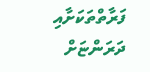ފަރާތްތަކަށާއި ދަރަންޏަށް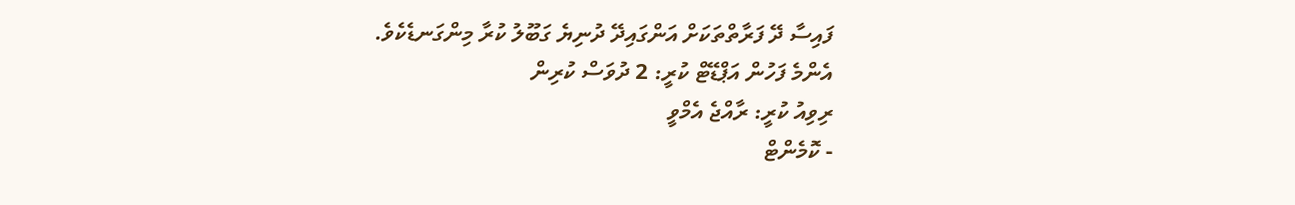ފައިސާ ދޭ ފަރާތްތަކަށް އަންގައިދޭ ދުނިޔެ ގަބޫލު ކުރާ މިންގަނޑެކެވެ.
އެންމެ ފަހުން އަޕްޑޭޓް ކުރީ: 2 ދުވަސް ކުރިން
ރިވިއު ކުރީ: ރާއްޖެ އެމްވީ
- ކޮމެންޓް